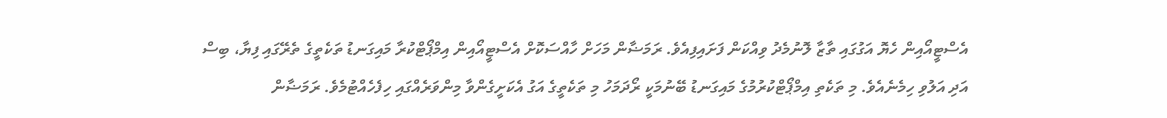އެސްޓީއޯއިން ހެޔޮ އަގުގައި ތާޒާ ލޮނުމެދު ވިއްކަން ފަށައިފިއެވެ. ރަމަޟާން މަހަށް ހާއްސަކޮށް އެސްޓީއޯއިން އިމްޕޯޓްކުރާ މައިގަނޑު ތަކެތީގެ ތެރޭގައި ފިޔާ، ބިސް އަދި އަލުވި ހިމެނެއެވެ. މި ތަކެތި އިމްޕޯޓްކުރުމުގެ މައިގަނޑު ބޭނުމަކީ ރޯދަމަހު މި ތަކެތީގެ އަގު އެކަށީގެންވާ މިންވަރެއްގައި ހިފެހެއްޓުމެވެ. ރަމަޟާން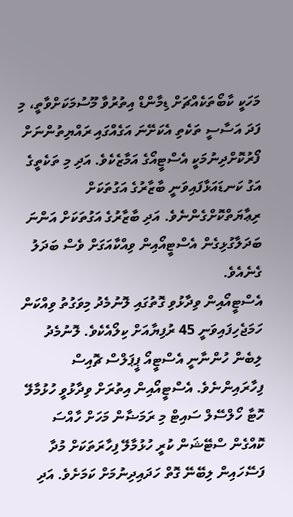މަހަކީ ކާބޯތަކެއްޗަށް ޑިމާންޑް އިތުރުވާ މޫސުމަކަށްވާތީ، މި ފަދަ އަސާސީ ތަކެތި އެކަށޭނަ އަގެއްގައި ރައްޔިތުންނަށް ފޯރުކޮށްދިނުމަކީ އެސްޓީއޯގެ އަމާޒެކެވެ. އަދި މި ތަކެތީގެ އަގު ކަނޑައަޅާފައިވަނީ ބާޒާރުގެ އަގުތަކަށް ރިޢާޔަތްކޮށްގެންނެވެ. އަދި ބާޒާރުގެ އަގުތަކަށް އަންނަ ބަދަލާގުޅިގެން އެސްޓީއޯއިން ވިއްކާއަގަށް ވެސް ބަދަލު ގެނެއެވެ.
އެސްޓީއޯއިން ވިދާޅުވި ގޮތުގައި ލޮނުމެދު މިވަގުތު ވިއްކަން ހަމަޖެހިފައިވަނީ 45 ރުފިޔާއަށް ކިލޯއެކެވެ. ލޮނުމެދު ލިބެން ހުންނާނީ އެސްޓީއޯ ޕީޕަލްސް ޗޮއިސް ފިހާރައިންނެވެ. އެސްޓީއޯއިން އިތުރަށް ވިދާޅުވީ ހުޅުމާލޭ ހޮޓާ ހޯލްސޭލް ސައިޓް މި ރަމަޟާން މަހަށް ހާއްސަ ކޮއްގެން ސްޓޭޝަން ކުރީ ހުޅުމާލޭ ފިހާރަތަކަށް މުދާ ފަސޭހައިން ލިބޭނޭ ގޮތް ހަދައިދިނުމަށް ކަމަށެވެ. އަދި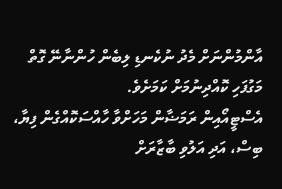އާންމުންނަށް މެދު ނުކެނޑި ލިބެން ހުންނާނޭ ގޮތް މަގުފަހި ކޮއްދިނުމަށް ކަމަށެވެ.
އެސްޓީއޯއިން ރަމަޟާން މަހަށްވާ ހާއްސަކޮއްގެން ފިޔާ، ބިސް، އަދި އަލުވި ބާޒާރަށް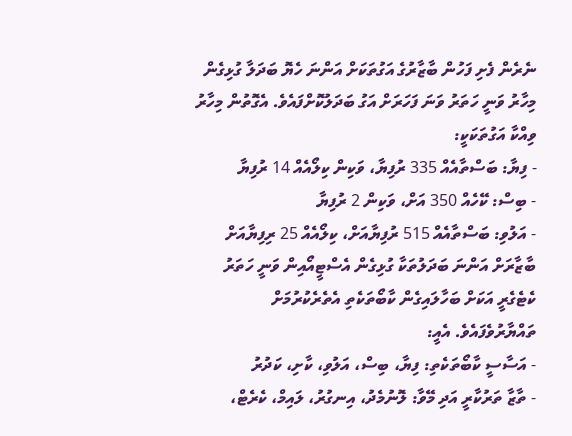ނެރެން ފެށި ފަހުން ބާޒާރުގެ އަގުތަކަށް އަންނަ ހެޔޮ ބަދަލާ ގުޅިގެން މިހާރު ވަނީ ހަތަރު ވަނަ ފަހަރަށް އަގު ބަދަލުކޮށްފައެވެ. އެގޮތުން މިހާރު ވިއްކާ އަގުތަކަކީ:
- ފިޔާ: ބަސްތާއެއް 335 ރުފިޔާ، ވަކިން ކިލޯއެއް 14 ރުފިޔާ
- ބިސް: ކޭހެއް 350 އަށް، ވަކިން 2 ރުފިޔާ
- އަލުވި: ބަސްތާއެއް 515 ރުފިޔާއަށް، ކިލޯއެއް 25 ރިފިޔާއަށް
ބާޒާރަށް އަންނަ ބަދަލުތަކާ ގުޅިގެން އެސްޓީއޯއިން ވަނީ ހަތަރު ކެޓެގެރީ އަކަށް ބަހާލައިގެން ކާބޯތަކެތި އެތެރެކުރުމަށް ތައްޔާރުވެފައެވެ. އެއީ:
- އަސާސީ ކާބޯތަކެތި: ފިޔާ، ބިސް، އަލުވި، ކާށި، ކަދުރު
- ތާޒާ ތަރުކާރީ އަދި މޭވާ: ލޮނުމެދު، އިނގުރު، ލައިމް، ކެރެޓް،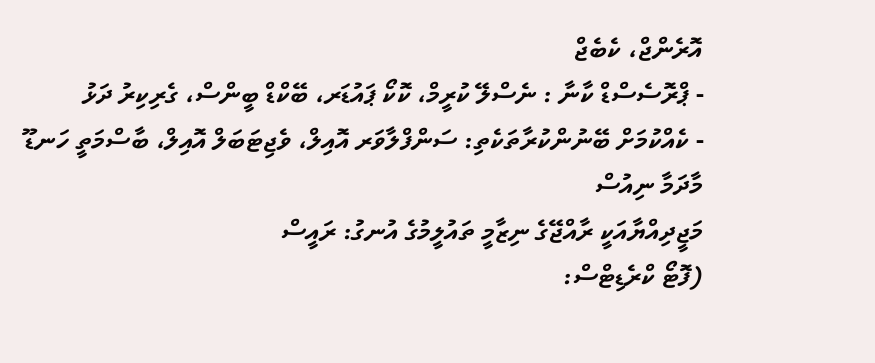އޮރެންޖް، ކެބެޖް
- ޕްރޮސެސްޑް ކާނާ : ނެސްލޭ ކުރީމް، ކޮކޯ ޕައުޑަރ، ބޭކްޑް ބީންސް، ގެރިކިރު ދަޅު
- ކެއްކުމަށް ބޭނުންކުރާތަކެތި: ސަންފްލާވަރ އޮއިލް، ވެޖިޓަބަލް އޮއިލް، ބާސްމަތީ ހަނޑޫ
މާދަމާ ނިއުސް
މަޖީދިއްޔާއަކީ ރާއްޖޭގެ ނިޒާމީ ތައުލީމުގެ އުނގު: ރައީސް
(ފޮޓޯ ކްރެޑިޓްސް: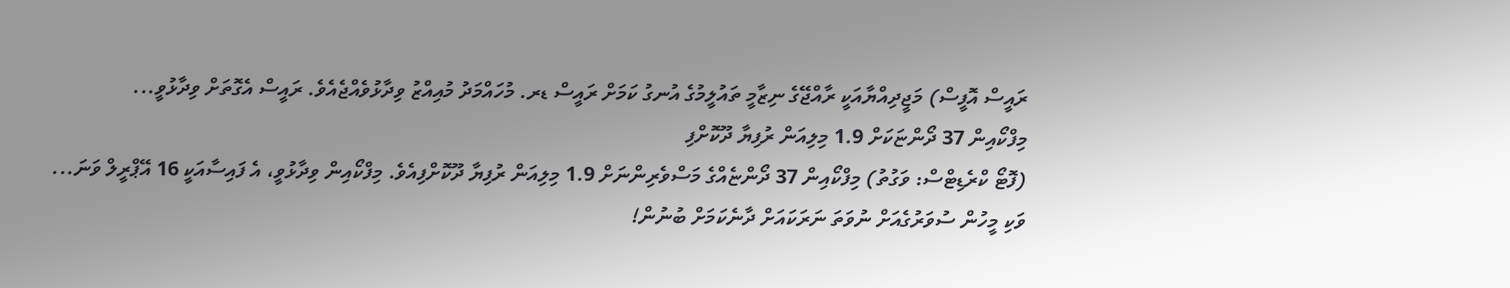ރައީސް އޮފީސް) މަޖީދިއްޔާއަކީ ރާއްޖޭގެ ނިޒާމީ ތައުލީމުގެ އުނގު ކަމަށް ރައީސް ޑރ. މުހައްމަދު މުއިއްޒު ވިދާޅުވެއްޖެއެވެ. ރައީސް އެގޮތަށް ވިދާޅުވީ...
މިފްކޯއިން 37 ދޯންޏަކަށް 1.9 މިލިއަން ރުފިޔާ ދޫކޮށްފި
(ފޮޓޯ ކްރެޑިޓްސް: ވަގުތު) މިފްކޯއިން 37 ދޯންޏެއްގެ މަސްވެރިންނަށް 1.9 މިލިއަން ރުފިޔާ ދޫކޮށްފިއެވެ. މިފްކޯއިން ވިދާޅުވީ، އެ ފައިސާއަކީ 16 އޭޕްރީލް ވަނަ...
ވަކި މީހުން ސުވަރުގެއަށް ނުވަތަ ނަރަކައަށް ދާނެކަމަށް ބުނުން!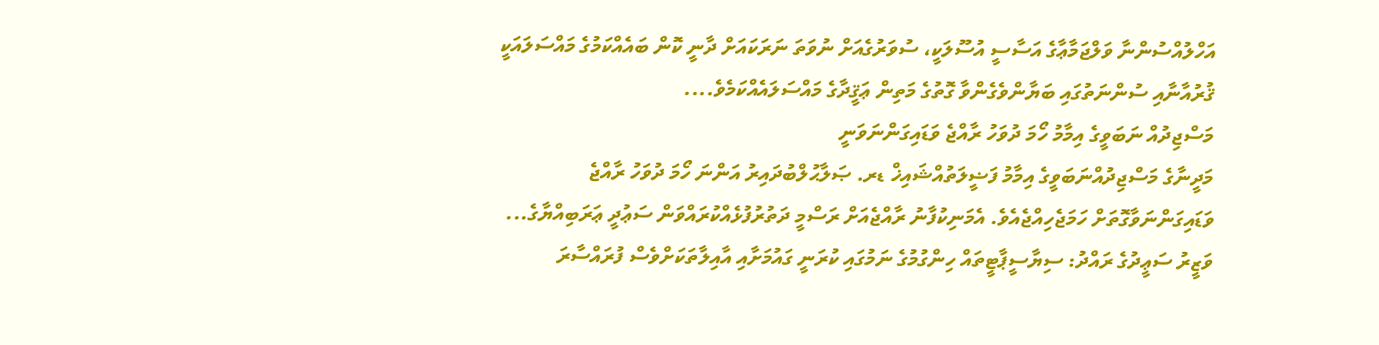އަހްލުއްސުންނާ ވަލްޖަމާޢާގެ އަސާސީ އުސޫލަކީ، ސުވަރުގެއަށް ނުވަތަ ނަރަކައަށް ދާނީ ކޮން ބައެއްކަމުގެ މައްސަލައަކީ ޤުރުއާނާއި ސުންނަތުގައި ބަޔާންވެގެންވާ ގޮތުގެ މަތިން ޢަޤީދާގެ މައްސަލައެއްކަމެވެ....
މަސްޖިދުއް ނަބަވީގެ އިމާމު ހޯމަ ދުވަހު ރާއްޖެ ވަޑައިގަންނަވަނީ
މަދީނާގެ މަސްޖިދުއްނަބަވީގެ އިމާމު ފަޟީލަތުއްޝައިޚް ޑރ. ޞަލާޙުލްބުދައިރު އަންނަ ހޯމަ ދުވަހު ރާއްޖެ ވަޑައިގަންނަވާގޮތަށް ހަމަޖެހިއްޖެއެވެ. އެމަނިކުފާނު ރާއްޖެއަށް ރަސްމީ ދަތުރުފުޅެއްކުރައްވަން ސަޢުދީ ޢަރަބިއްޔާގެ...
ވަޒީރު ސަޢީދުގެ ރައްދު: ސިޔާސީޕާޓީތައް ހިންގުމުގެ ނަމުގައި ކުރަނީ ގައުމަށާއި އާއިލާތަކަށްވެސް ފުރައްސާރަ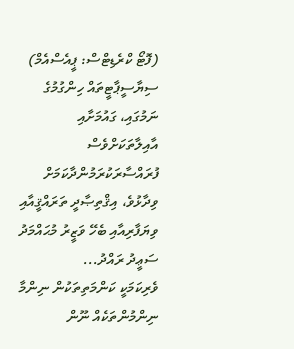(ފޮޓޯ ކްރެޑިޓްސް: ޕީއެސްއެމް) ސިޔާސީޕާޓީތައް ހިންގުމުގެ ނަމުގައި، ގައުމަށާއި އާއިލާތަކަށްވެސް ފުރައްސާރަކުރަމުންދާކަމަށް ވިދާޅުވެ، އިޤްތިޞާދީ ތަރައްޤީއާއި ވިޔަފާރިއާއި ބެހޭ ވަޒީރު މުޙައްމަދު ސަޢީދު ރައްދު...
ވެރިކަމަކީ ކަންމަތިތަކުން ނިންމާ ނިންމުންތަކެއް ނޫން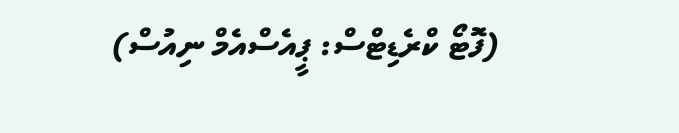(ފޮޓޯ ކްރެޑިޓްސް: ޕީއެސްއެމް ނިއުސް)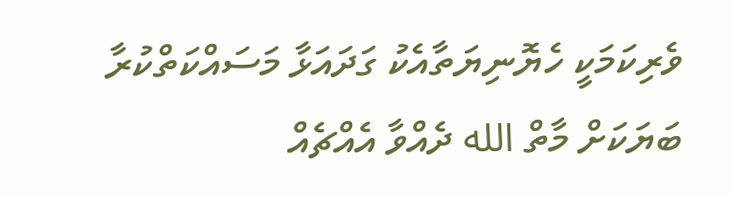ވެރިކަމަކީ ހެޔޮނިޔަތާއެކު ގަދައަޅާ މަސައްކަތްކުރާ ބަޔަކަށް މާތް الله ދެއްވާ އެއްޗެއް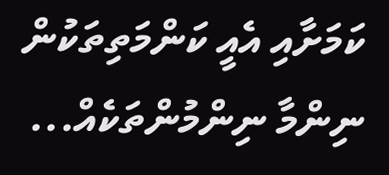ކަމަށާއި އެއީ ކަންމަތިތަކުން ނިންމާ ނިންމުންތަކެއް...